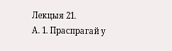Лекцыя 21.
А. 1. Праспрагай у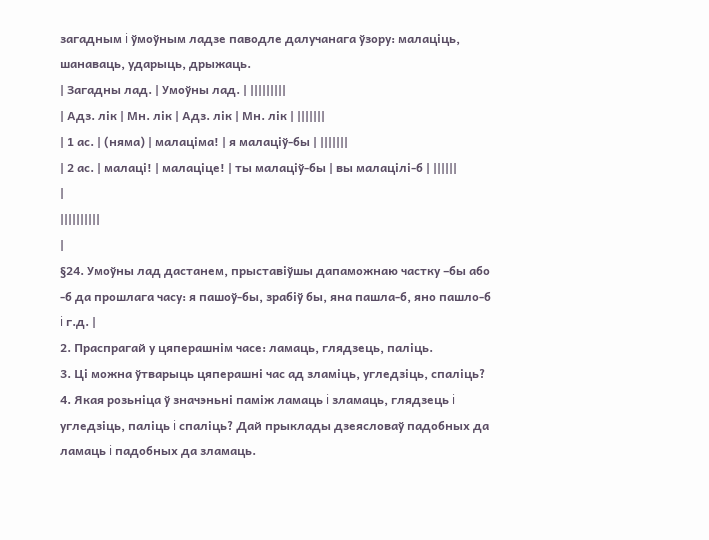загадным i ўмоўным ладзе паводле далучанага ўзору: малацiць, шанаваць, ударыць, дрыжаць.
| Загадны лад. | Умоўны лад. | |||||||||
| Адз. лiк | Мн. лiк | Адз. лiк | Мн. лiк | |||||||
| 1 ас. | (няма) | малацiма! | я малацiў-бы | |||||||
| 2 ас. | малацi! | малацiце! | ты малацiў-бы | вы малацiлi-б | ||||||
|
||||||||||
|
§24. Умоўны лад дастанем, прыставiўшы дапаможнаю частку –бы або -б да прошлага часу: я пашоў-бы, зрабiў бы, яна пашла-б, яно пашло-б i г.д. |
2. Праспрагай у цяперашнiм часе: ламаць, глядзець, палiць.
3. Цi можна ўтварыць цяперашнi час ад зламiць, угледзiць, спалiць?
4. Якая розьнiца ў значэньнi памiж ламаць i зламаць, глядзець i угледзiць, палiць i спалiць? Дай прыклады дзеясловаў падобных да ламаць i падобных да зламаць.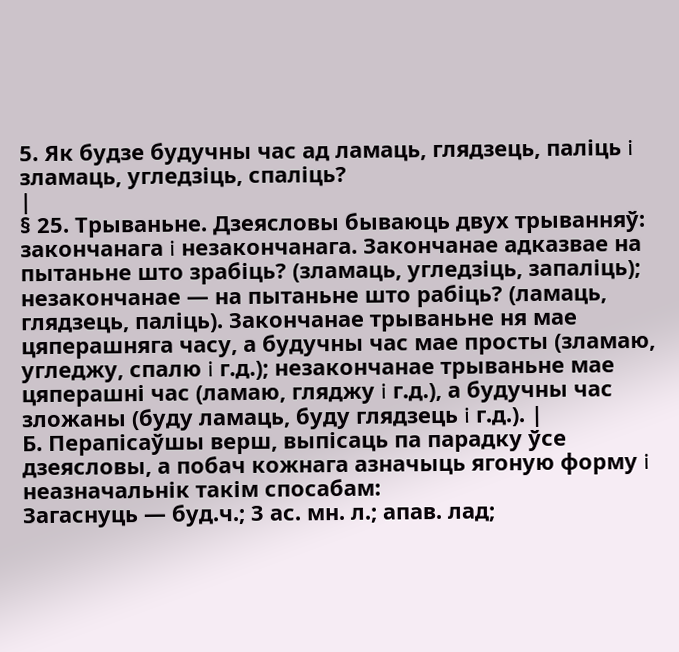5. Як будзе будучны час ад ламаць, глядзець, палiць i зламаць, угледзiць, спалiць?
|
§ 25. Трываньне. Дзеясловы бываюць двух трыванняў: закончанага i незакончанага. Закончанае адказвае на пытаньне што зрабiць? (зламаць, угледзiць, запалiць); незакончанае — на пытаньне што рабiць? (ламаць, глядзець, палiць). Закончанае трываньне ня мае цяперашняга часу, а будучны час мае просты (зламаю, угледжу, спалю i г.д.); незакончанае трываньне мае цяперашнi час (ламаю, гляджу i г.д.), а будучны час зложаны (буду ламаць, буду глядзець i г.д.). |
Б. Перапiсаўшы верш, выпiсаць па парадку ўсе дзеясловы, а побач кожнага азначыць ягоную форму i неазначальнiк такiм спосабам:
Загаснуць — буд.ч.; 3 ас. мн. л.; апав. лад;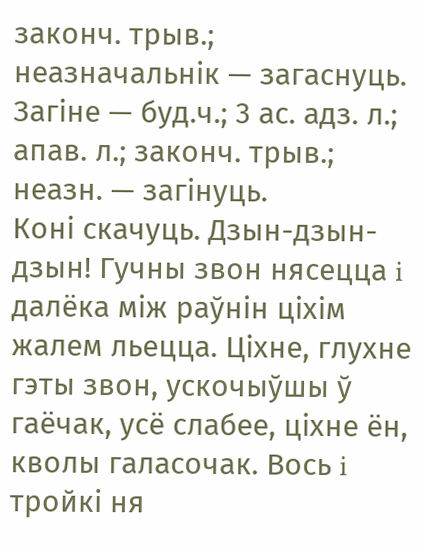законч. трыв.; неазначальнiк — загаснуць.
Загiне — буд.ч.; 3 ас. адз. л.; апав. л.; законч. трыв.; неазн. — загiнуць.
Конi скачуць. Дзын-дзын-дзын! Гучны звон нясецца i далёка мiж раўнiн цiхiм жалем льецца. Цiхне, глухне гэты звон, ускочыўшы ў гаёчак, усё слабее, цiхне ён, кволы галасочак. Вось i тройкi ня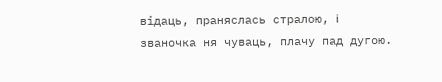вiдаць, праняслась стралою, i званочка ня чуваць, плачу пад дугою.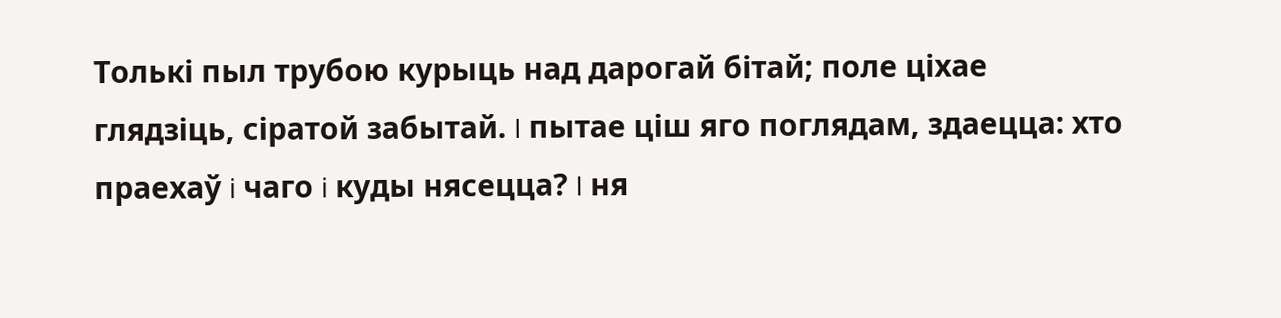Толькi пыл трубою курыць над дарогай бiтай; поле цiхае глядзiць, сiратой забытай. I пытае цiш яго поглядам, здаецца: хто праехаў i чаго i куды нясецца? I ня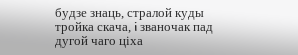будзе знаць, стралой куды тройка скача, i званочак пад дугой чаго цiха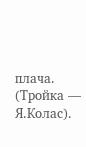плача.
(Тройка — Я.Колас).